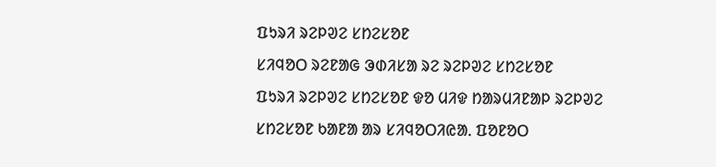ᱯᱩᱨᱤ ᱨᱮᱞᱣᱮ ᱥᱴᱮᱥᱚᱱ
ᱥᱤᱧᱚᱛ ᱨᱮᱱᱟᱜ ᱳᱰᱤᱥᱟ ᱨᱮ ᱨᱮᱞᱣᱮ ᱥᱴᱮᱥᱚᱱ
ᱯᱩᱨᱤ ᱨᱮᱞᱣᱮ ᱥᱴᱮᱥᱚᱱ ᱫᱚ ᱢᱤᱫ ᱴᱟᱨᱢᱤᱱᱟᱞ ᱨᱮᱞᱣᱮ ᱥᱴᱮᱥᱚᱱ ᱠᱟᱱᱟ ᱟᱨ ᱥᱤᱧᱚᱛᱤᱭᱟᱹ ᱯᱚᱱᱚᱛ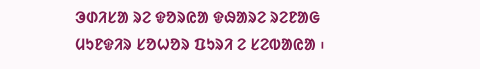ᱳᱰᱤᱥᱟ ᱨᱮ ᱫᱚᱨᱭᱟ ᱫᱷᱟᱨᱮ ᱨᱮᱱᱟᱜ ᱢᱩᱱᱫᱤᱨ ᱥᱚᱦᱚᱨ ᱯᱩᱨᱤ ᱮ ᱥᱮᱵᱟᱭᱟ ᱾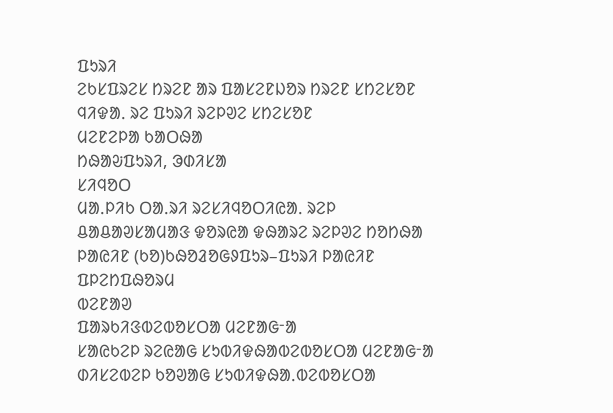ᱯᱩᱨᱤ
ᱮᱠᱥᱯᱨᱮᱥ ᱴᱨᱮᱱ ᱟᱨ ᱯᱟᱥᱮᱱᱡᱚᱨ ᱴᱨᱮᱱ ᱥᱴᱮᱥᱚᱱ
ᱧᱤᱫᱟᱹ ᱨᱮ ᱯᱩᱨᱤ ᱨᱮᱞᱣᱮ ᱥᱴᱮᱥᱚᱱ
ᱢᱮᱱᱮᱞᱟ ᱠᱟᱛᱷᱟ
ᱴᱷᱟᱶᱯᱩᱨᱤ, ᱳᱰᱤᱥᱟ
ᱥᱤᱧᱚᱛ
ᱢᱟᱹᱞᱤᱠ ᱛᱟᱹᱨᱤ ᱨᱮᱥᱤᱧᱚᱛᱤᱭᱟᱹ ᱨᱮᱞ
ᱪᱟᱪᱟᱣᱥᱟᱢᱟᱝ ᱫᱚᱨᱭᱟ ᱫᱷᱟᱨᱮ ᱨᱮᱞᱣᱮ ᱴᱚᱴᱷᱟ
ᱞᱟᱭᱤᱱ (ᱠᱚ)ᱠᱷᱚᱲᱚᱜᱽᱯᱩᱨ–ᱯᱩᱨᱤ ᱞᱟᱭᱤᱱ
ᱯᱞᱮᱴᱯᱷᱚᱨᱢ
ᱵᱮᱱᱟᱣ
ᱯᱟᱨᱠᱤᱝᱵᱮᱵᱚᱥᱛᱟ ᱢᱮᱱᱟᱜᱼᱟ
ᱥᱟᱭᱠᱮᱞ ᱨᱮᱭᱟᱜ ᱥᱩᱵᱤᱫᱷᱟᱵᱮᱵᱚᱥᱛᱟ ᱢᱮᱱᱟᱜᱼᱟ
ᱰᱤᱥᱮᱵᱮᱞ ᱠᱚᱣᱟᱜ ᱥᱩᱵᱤᱫᱷᱟᱹᱵᱮᱵᱚᱥᱛᱟ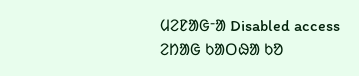ᱢᱮᱱᱟᱜᱼᱟ Disabled access
ᱮᱴᱟᱜ ᱠᱟᱛᱷᱟ ᱠᱚ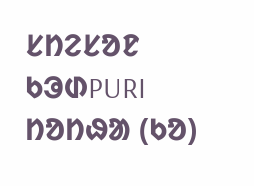ᱥᱴᱮᱥᱚᱱ ᱠᱳᱰPURI
ᱴᱚᱴᱷᱟ (ᱠᱚ)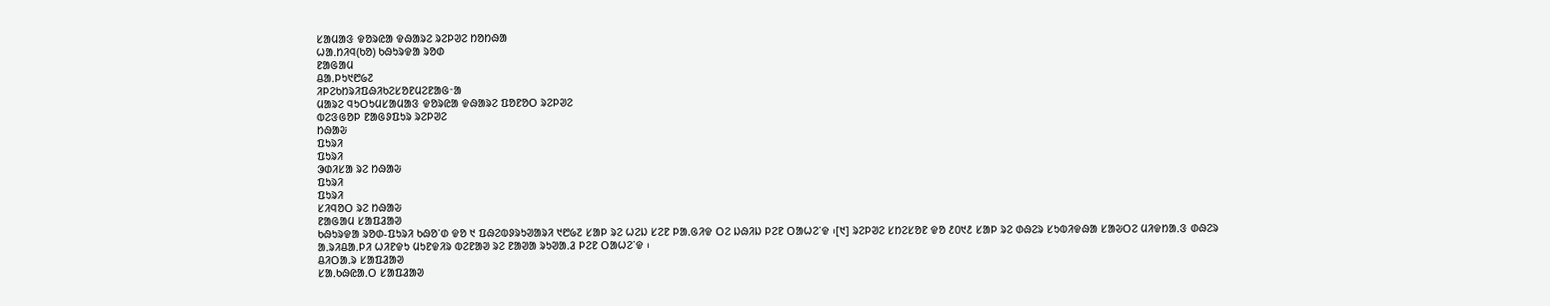ᱥᱟᱢᱟᱝ ᱫᱚᱨᱭᱟ ᱫᱷᱟᱨᱮ ᱨᱮᱞᱣᱮ ᱴᱚᱴᱷᱟ
ᱦᱟᱹᱴᱤᱧ(ᱠᱚ) ᱠᱷᱩᱨᱫᱟ ᱨᱚᱰ
ᱱᱟᱜᱟᱢ
ᱪᱟᱹᱞᱩ᱑᱘᱙᱗
ᱤᱞᱮᱠᱴᱨᱤᱯᱷᱤᱠᱮᱥᱚᱱᱢᱮᱱᱟᱜᱼᱟ
ᱢᱟᱨᱮ ᱧᱩᱛᱩᱢᱥᱟᱢᱟᱝ ᱫᱚᱨᱭᱟ ᱫᱷᱟᱨᱮ ᱯᱚᱱᱚᱛ ᱨᱮᱞᱣᱮ
ᱵᱮᱝᱜᱚᱞ ᱱᱟᱜᱽᱯᱩᱨ ᱨᱮᱞᱣᱮ
ᱴᱷᱟᱶ
ᱯᱩᱨᱤ
ᱯᱩᱨᱤ
ᱳᱰᱤᱥᱟ ᱨᱮ ᱴᱷᱟᱶ
ᱯᱩᱨᱤ
ᱯᱩᱨᱤ
ᱥᱤᱧᱚᱛ ᱨᱮ ᱴᱷᱟᱶ
ᱱᱟᱜᱟᱢ ᱥᱟᱯᱲᱟᱣ
ᱠᱷᱩᱨᱫᱟ ᱨᱚᱰ-ᱯᱩᱨᱤ ᱠᱷᱚᱸᱰ ᱫᱚ ᱑ ᱯᱷᱮᱵᱽᱨᱩᱣᱟᱨᱤ ᱑᱘᱙᱗ ᱥᱟᱞ ᱨᱮ ᱦᱮᱡ ᱥᱮᱱ ᱞᱟᱹᱜᱤᱫ ᱛᱮ ᱡᱷᱤᱡ ᱞᱮᱱ ᱛᱟᱦᱮᱸᱫ ᱾[᱑] ᱨᱮᱞᱣᱮ ᱥᱴᱮᱥᱚᱱ ᱫᱚ ᱒᱐᱑᱒ ᱥᱟᱞ ᱨᱮ ᱰᱷᱮᱨ ᱥᱩᱵᱤᱫᱷᱟ ᱥᱟᱶᱛᱮ ᱢᱤᱫᱴᱟᱹᱝ ᱰᱷᱮᱨ ᱟᱹᱨᱤᱪᱟᱹᱞᱤ ᱦᱤᱱᱫᱩ ᱢᱩᱱᱫᱤᱨ ᱵᱮᱱᱟᱣ ᱨᱮ ᱱᱟᱣᱟ ᱨᱩᱣᱟᱹᱲ ᱞᱮᱱ ᱛᱟᱦᱮᱸᱫ ᱾
ᱪᱤᱛᱟᱹᱨ ᱥᱟᱯᱲᱟᱣ
ᱥᱟᱹᱠᱷᱭᱟᱹᱛ ᱥᱟᱯᱲᱟᱣ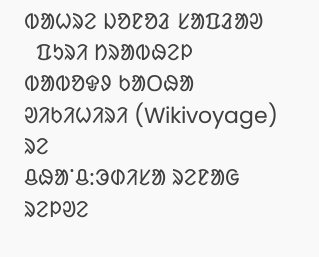ᱵᱟᱦᱨᱮ ᱡᱚᱱᱚᱲ ᱥᱟᱯᱲᱟᱣ
  ᱯᱩᱨᱤ ᱴᱨᱟᱵᱷᱮᱞ ᱵᱟᱵᱚᱫᱽ ᱠᱟᱛᱷᱟ ᱣᱤᱠᱤᱦᱤᱨᱤ (Wikivoyage) ᱨᱮ
ᱪᱷᱟᱸᱪ:ᱳᱰᱤᱥᱟ ᱨᱮᱱᱟᱜ ᱨᱮᱞᱣᱮ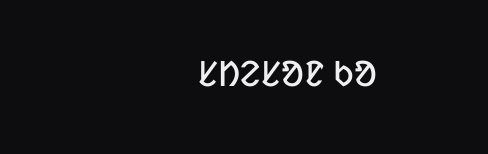ᱥᱴᱮᱥᱚᱱ ᱠᱚ